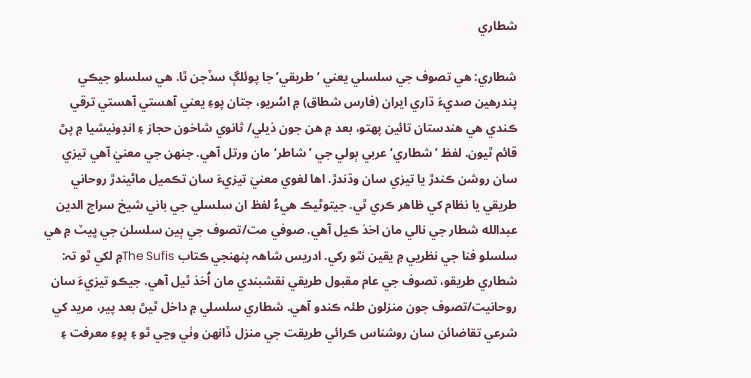شطاري

شطاري: هي تصوف جي سلسلي يعني ‘طريقي’ جا پوئلڳ سڏجن ٿا. هي سلسلو جيڪي پندرهين صديءَ ڌاري ايران (فارس شطاق) ۾ اسُريو، جتان پوءِ يعني آهستي آهستي ترقي ڪندي هي هندستان تائين پهتو، بعد ۾ هن جون ذيلي/ ثانوي شاخون حجاز ۽ انڊونيشيا ۾ پڻ قائم ٿيون. لفظ ’شطاري‘ عربي ٻولي جي ’شاطر‘ مان ورتل آهي. جنهن جي معنيٰ آهي تيزي سان روشن ڪندڙ يا تيزي سان وڌندڙ. اها لغوي معنيٰ تيزيءَ سان تڪميل ماڻيندڙ روحاني طريقي يا نظام کي ظاهر ڪري ٿي. جيتوڻيڪ هيءُ لفظ ان سلسلي جي باني شيخ سراج الدين عبدالله شطار جي نالي مان اخذ ڪيل آهي. صوفي مت/تصوف جي ٻين سلسلن جي ڀيٽ ۾ هي سلسلو فنا جي نظريي ۾ يقين نٿو رکي. ادريس شاھہ پنھنجي ڪتاب The Sufis۾ لکي ٿو تہ: شطاري طريقو، تصوف جي عام مقبول طريقي نقشبندي مان اُخذ ٿيل آهي. جيڪو تيزيءَ سان روحانيت/تصوف جون منزلون طئہ ڪندو آهي. شطاري سلسلي ۾ داخل ٿيڻ بعد پير، مريد کي شرعي تقاضائن سان روشناس ڪرائي طريقت جي منزل ڏانهن وٺي وڃي ٿو ۽ پوءِ معرفت ۽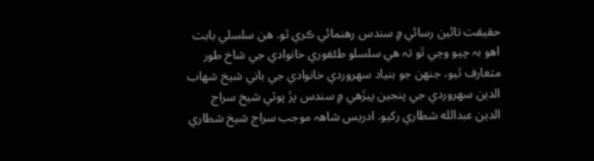حقيقت تائين رسائي ۾ سندس رهنمائي ڪري ٿو. هن سلسلي بابت اهو بہ چيو وڃي ٿو تہ هي سلسلو طئفوري خانوادي جي شاخ طور متعارف ٿيو، جنهن جو بنياد سھروردي خانوادي جي باني شيخ شھاب الدين سھروردي جي پنجين پيڙهي ۾ سندس پڙ پوٽي شيخ سراج الدين عبدالله شطاري رکيو. ادريس شاھہ موجب سراج شيخ شطاري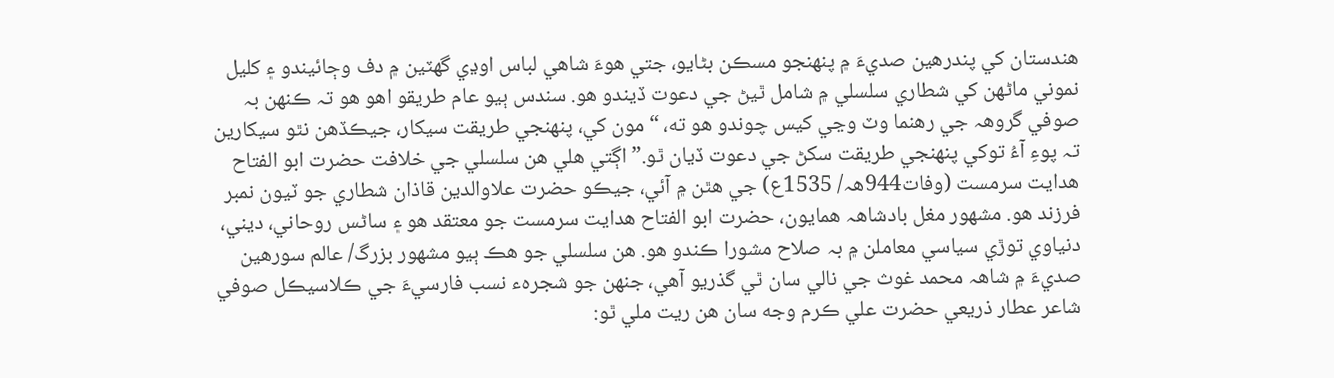هندستان کي پندرهين صديءَ ۾ پنهنجو مسڪن بڻايو، جتي هوءَ شاهي لباس اوڍي گهٽين ۾ دف وڄائيندو ۽ کليل نموني ماڻهن کي شطاري سلسلي ۾ شامل ٿيڻ جي دعوت ڏيندو هو. سندس ٻيو عام طريقو اهو هو تہ ڪنهن بہ صوفي گروھہ جي رهنما وٽ وڃي کيس چوندو هو ته، “مون کي، پنھنجي طريقت سيکار، جيڪڏهن نٿو سيکارين تہ پوءِ آءُ توکي پنھنجي طريقت سکڻ جي دعوت ڏيان ٿو.” اڳتي هلي هن سلسلي جي خلافت حضرت ابو الفتاح هدايت سرمست (وفات944ھہ/ 1535ع) جي هٿن ۾ آئي، جيڪو حضرت علاوالدين قاذان شطاري جو ٽيون نمبر فرزند هو. مشھور مغل بادشاھہ همايون، حضرت ابو الفتاح هدايت سرمست جو معتقد هو ۽ ساڻس روحاني، ديني، دنياوي توڙي سياسي معاملن ۾ بہ صلاح مشورا ڪندو هو. هن سلسلي جو هڪ ٻيو مشھور بزرگ/ عالم سورهين صديءَ ۾ شاھہ محمد غوث جي نالي سان ٿي گذريو آهي، جنهن جو شجرهء نسب فارسيءَ جي ڪلاسيڪل صوفي شاعر عطار ذريعي حضرت علي ڪرم وجه سان هن ريت ملي ٿو: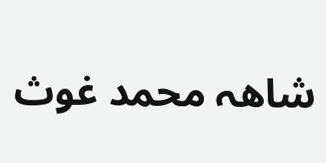شاھہ محمد غوث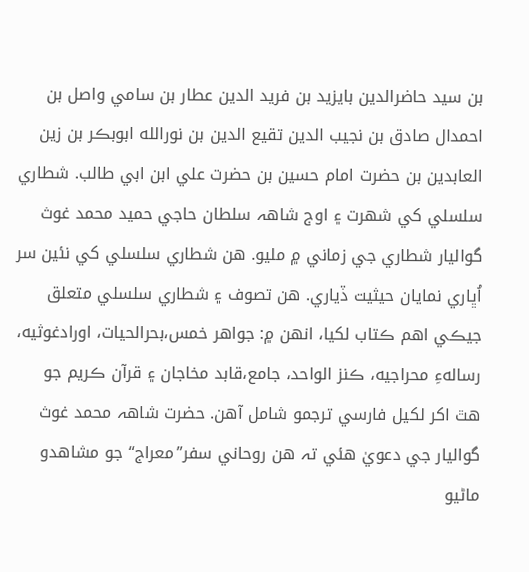بن سيد حاضرالدين بايزيد بن فريد الدين عطار بن سامي واصل بن احمدال صادق بن نجيب الدين تقيع الدين بن نورالله ابوبڪر بن زين العابدين بن حضرت امام حسين بن حضرت علي ابن ابي طالب. شطاري سلسلي کي شھرت ۽ اوج شاھہ سلطان حاجي حميد محمد غوث گواليار شطاري جي زماني ۾ مليو. هن شطاري سلسلي کي نئين سر اُڀاري نمايان حيثيت ڏياري. هن تصوف ۽ شطاري سلسلي متعلق جيڪي اهم ڪتاب لکيا، انهن ۾: جواهر خمس،بحرالحيات، اورادغوثيه، رسالهءِ محراجيه، ڪنز الواحد، جامع،قابد مخاجان ۽ قرآن ڪريم جو هٿ اکر لکيل فارسي ترجمو شامل آهن. حضرت شاھہ محمد غوث گواليار جي دعويٰ هئي تہ هن روحاني سفر”معراج“ جو مشاهدو ماڻيو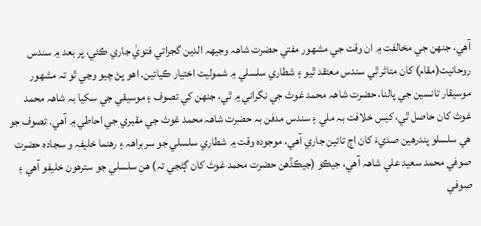آهي، جنهن جي مخالفت ۾ ان وقت جي مشھور مفتي حضرت شاھہ وجيھہ الدين گجراتي فتويٰ جاري ڪئي، پر بعد ۾ سندس روحانيت(مقام) کان متاثر ٿي سندس معتقد ٿيو ۽ شطاري سلسلي ۾ شموليت اختيار ڪيائين. اهو پڻ چيو وڃي ٿو تہ مشھور موسيقار تانسين جي پالنا، حضرت شاھہ محمد غوث جي نگراني ۾ ٿي، جنهن کي تصوف ۽ موسيقي جي سکيا بہ شاھہ محمد غوث کان حاصل ٿي، کيس خلافت بہ ملي ۽ سندس مدفن بہ حضرت شاھہ محمد غوث جي مقبري جي احاطي ۾ آهي. تصوف جو هي سلسلو پندرهين صديءَ کان اڄ تائين جاري آهي، موجودہ وقت ۾ شطاري سلسلي جو سربراھہ ۽ رهنما خليفہ و سجادہ حضرت صوفي محمد سعيد علي شاھہ آهي، جيڪو (جيڪڏهن حضرت محمد غوث کان ڳڻجي تہ) هن سلسلي جو سترهون خليفو آهي ۽ صوفي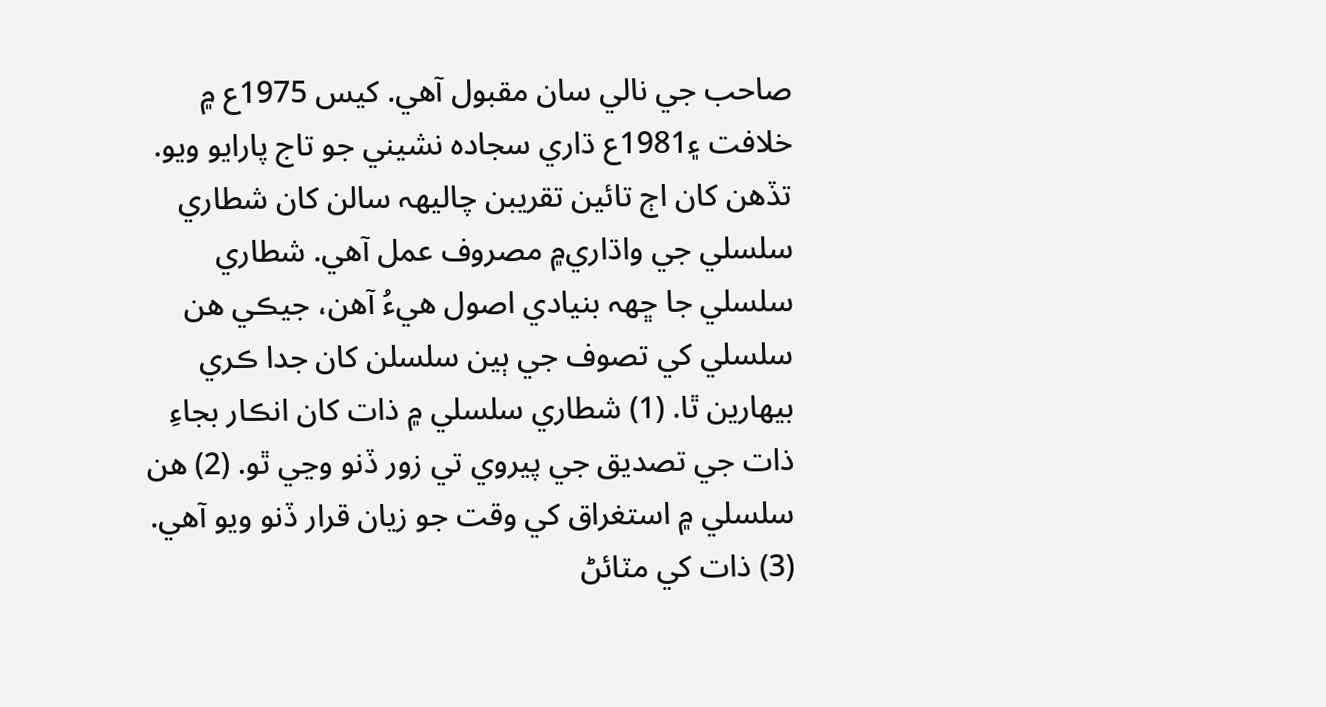صاحب جي نالي سان مقبول آهي. کيس 1975ع ۾ خلافت ۽1981ع ڌاري سجادہ نشيني جو تاج پارايو ويو. تڏهن کان اڄ تائين تقريبن چاليھہ سالن کان شطاري سلسلي جي واڌاري۾ مصروف عمل آهي. شطاري سلسلي جا ڇھہ بنيادي اصول هيءُ آهن، جيڪي هن سلسلي کي تصوف جي ٻين سلسلن کان جدا ڪري بيهارين ٿا. (1) شطاري سلسلي ۾ ذات کان انڪار بجاءِ ذات جي تصديق جي پيروي تي زور ڏنو وڃي ٿو. (2) هن سلسلي ۾ استغراق کي وقت جو زيان قرار ڏنو ويو آهي. (3) ذات کي مٽائڻ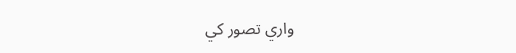واري تصور کي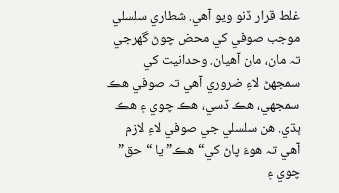غلط قرار ڏنو ويو آهي. شطاري سلسلي موجب صوفي کي محض چوڻ گهرجي تہ مان، مان آهيان. وحدانيت کي سمجهڻ لاءِ ضروري آهي تہ صوفي هڪ سمجهي، هڪ ڏسي، هڪ چوي ۽ هڪ ٻڌي. هن سلسلي جي صوفي لاءِ لازم آهي تہ هوءَ پاڻ کي“هڪ” يا “حق” چوي ۽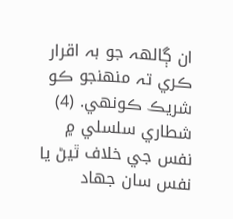ان ڳالھہ جو بہ اقرار ڪري تہ منهنجو ڪو شريڪ ڪونهي. (4) شطاري سلسلي ۾ نفس جي خلاف ٿيڻ يا نفس سان جهاد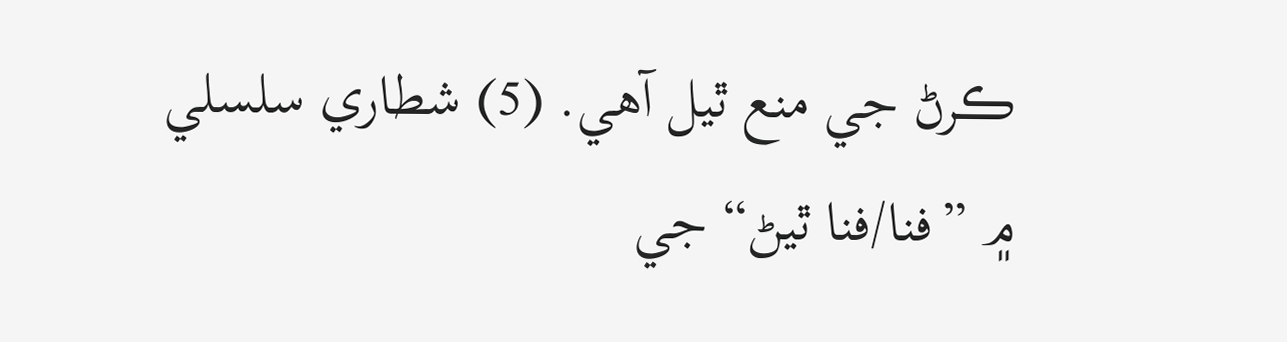ڪرڻ جي منع ٿيل آهي. (5) شطاري سلسلي ۾ ”فنا/فنا ٿيڻ“ جي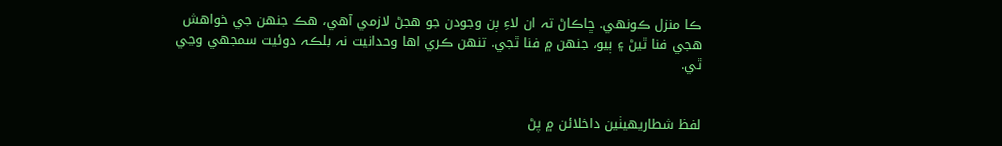ڪا منزل ڪونهي. ڇاڪاڻ تہ ان لاءِ ٻن وجودن جو هجڻ لازمي آهي، هڪ جنهن جي خواهش هجي فنا ٿيڻ ۽ ٻيو، جنهن ۾ فنا ٿجي. تنهن ڪري اها وحدانيت نہ بلڪہ دوئيت سمجهي وڃي ٿي.


لفظ شطاريھيٺين داخلائن ۾ پڻ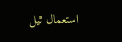استعمال ٿيل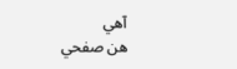آھي
هن صفحي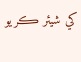کي شيئر ڪريو